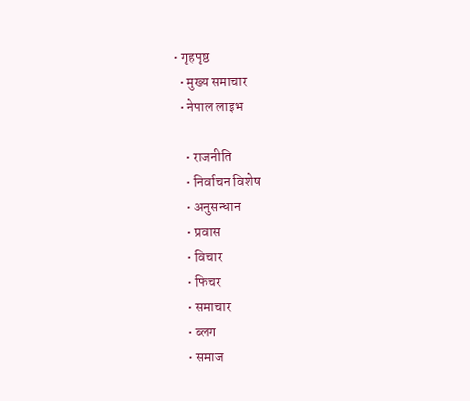• गृहपृष्ठ
  • मुख्य समाचार
  • नेपाल लाइभ

    • राजनीति
    • निर्वाचन विशेष
    • अनुसन्धान
    • प्रवास
    • विचार
    • फिचर
    • समाचार
    • ब्लग
    • समाज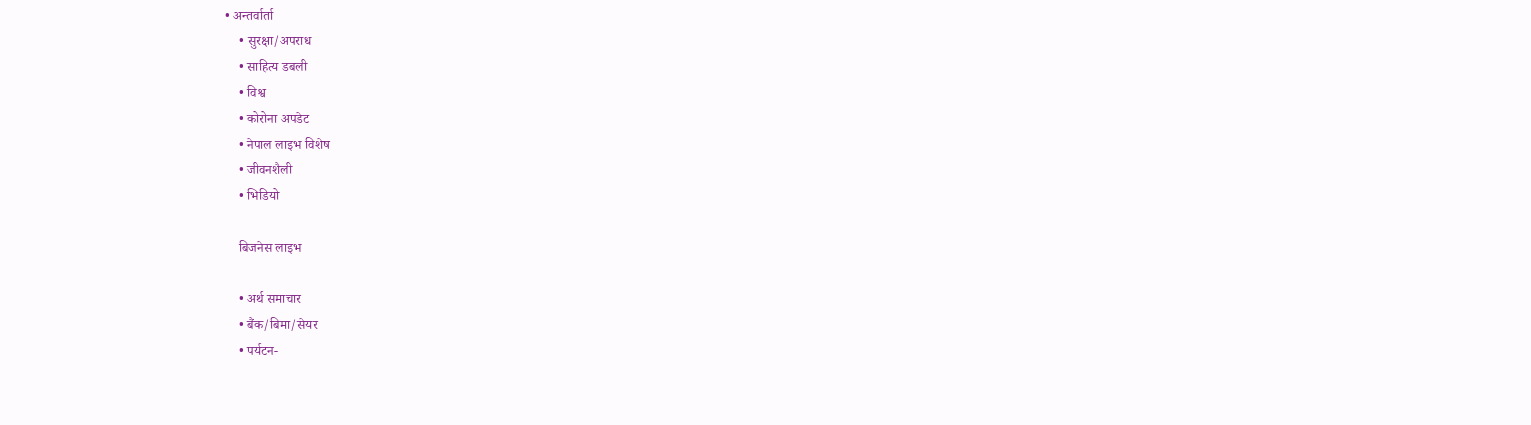• अन्तर्वार्ता
    • सुरक्षा/अपराध
    • साहित्य डबली
    • विश्व
    • कोरोना अपडेट
    • नेपाल लाइभ विशेष
    • जीवनशैली
    • भिडियो

    बिजनेस लाइभ

    • अर्थ समाचार
    • बैंक/बिमा/सेयर
    • पर्यटन-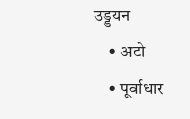उड्डयन
    • अटो
    • पूर्वाधार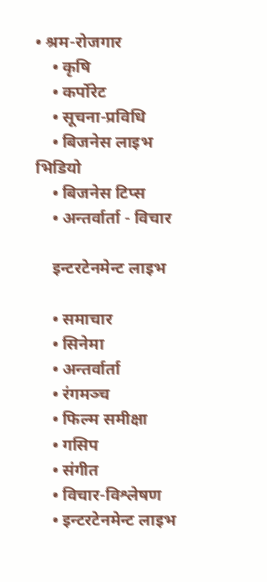• श्रम-रोजगार
    • कृषि
    • कर्पोरेट
    • सूचना-प्रविधि
    • बिजनेस लाइभ भिडियो
    • बिजनेस टिप्स
    • अन्तर्वार्ता - विचार

    इन्टरटेनमेन्ट लाइभ

    • समाचार
    • सिनेमा
    • अन्तर्वार्ता
    • रंगमञ्च
    • फिल्म समीक्षा
    • गसिप
    • संगीत
    • विचार-विश्लेषण
    • इन्टरटेनमेन्ट लाइभ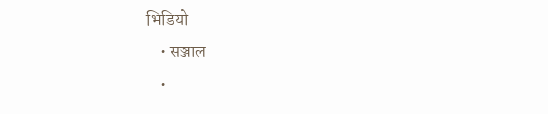भिडियो
    • सञ्जाल
    •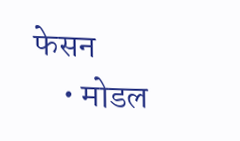फेसन
    • मोडल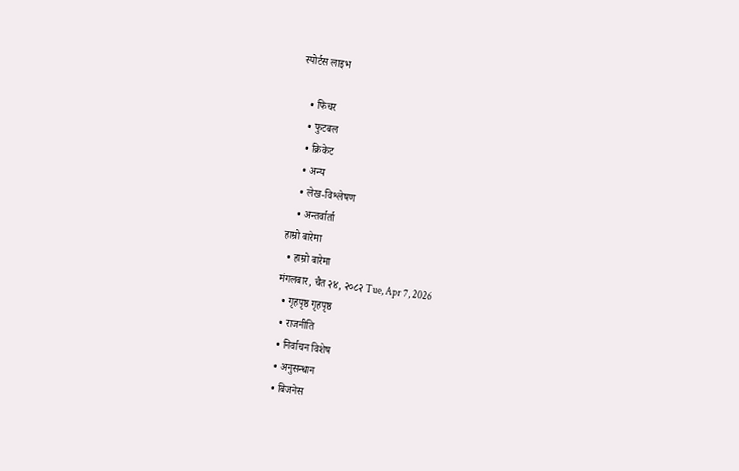स्पोर्टस लाइभ

    • फिचर
    • फुटबल
    • क्रिकेट
    • अन्य
    • लेख-विश्लेषण
    • अन्तर्वार्ता
हाम्रो बारेमा
  • हाम्रो बारेमा
मंगलबार, चैत २४, २०८२ Tue, Apr 7, 2026
  • गृहपृष्ठ गृहपृष्ठ
  • राजनीति
  • निर्वाचन विशेष
  • अनुसन्धान
  • बिजनेस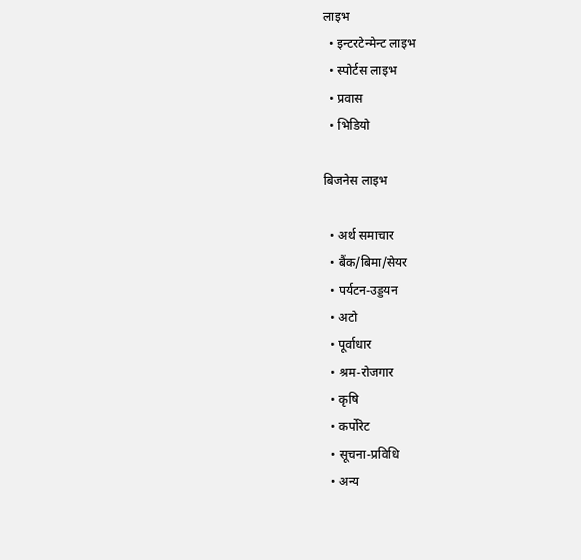लाइभ
  • इन्टरटेन्मेन्ट लाइभ
  • स्पोर्टस लाइभ
  • प्रवास
  • भिडियो

बिजनेस लाइभ

  • अर्थ समाचार
  • बैंक/बिमा/सेयर
  • पर्यटन-उड्डयन
  • अटो
  • पूर्वाधार
  • श्रम-रोजगार
  • कृषि
  • कर्पोरेट
  • सूचना-प्रविधि
  • अन्य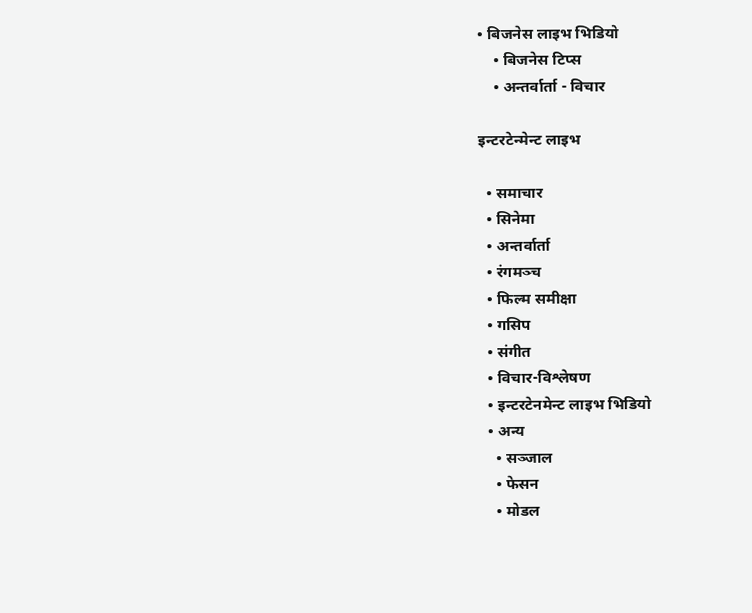• बिजनेस लाइभ भिडियो
    • बिजनेस टिप्स
    • अन्तर्वार्ता - विचार

इन्टरटेन्मेन्ट लाइभ

  • समाचार
  • सिनेमा
  • अन्तर्वार्ता
  • रंगमञ्च
  • फिल्म समीक्षा
  • गसिप
  • संगीत
  • विचार-विश्लेषण
  • इन्टरटेनमेन्ट लाइभ भिडियो
  • अन्य
    • सञ्जाल
    • फेसन
    • मोडल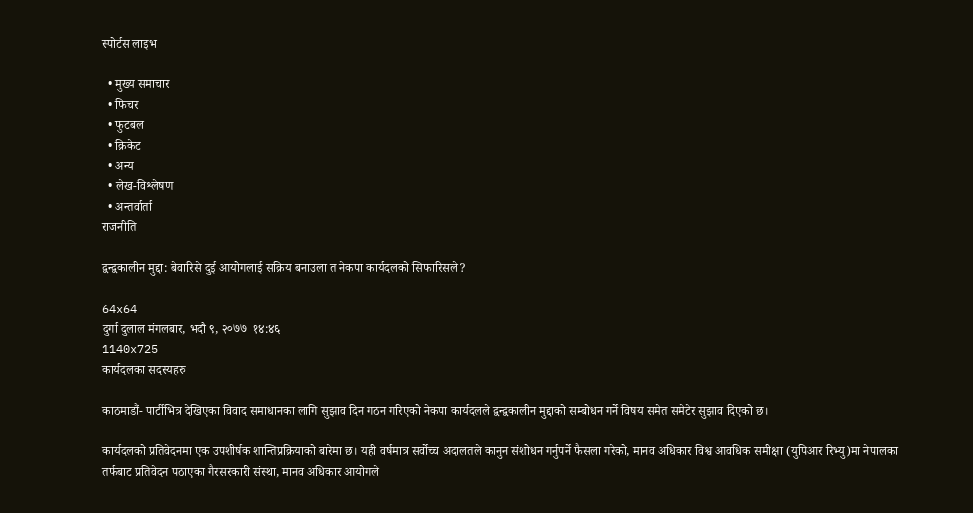स्पोर्टस लाइभ

  • मुख्य समाचार
  • फिचर
  • फुटबल
  • क्रिकेट
  • अन्य
  • लेख-विश्लेषण
  • अन्तर्वार्ता
राजनीति

द्वन्द्वकालीन मुद्दा: बेवारिसे दुई आयोगलाई सक्रिय बनाउला त नेकपा कार्यदलको सिफारिसले?

64x64
दुर्गा दुलाल मंगलबार, भदौ ९, २०७७  १४:४६
1140x725
कार्यदलका सदस्यहरु

काठमाडौं- पार्टीभित्र देखिएका विवाद समाधानका लागि सुझाव दिन गठन गरिएको नेकपा कार्यदलले द्वन्द्वकालीन मुद्दाको सम्बोधन गर्ने विषय समेत समेटेर सुझाव दिएको छ।

कार्यदलको प्रतिवेदनमा एक उपशीर्षक शान्तिप्रक्रियाको बारेमा छ। यही वर्षमात्र सर्वोच्च अदालतले कानुन संशोधन गर्नुपर्ने फैसला गरेको, मानव अधिकार विश्व आवधिक समीक्षा (युपिआर रिभ्यु)मा नेपालका तर्फबाट प्रतिवेदन पठाएका गैरसरकारी संस्था, मानव अधिकार आयोगले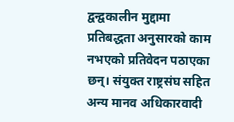द्वन्द्वकालीन मुद्दामा प्रतिबद्धता अनुसारको काम नभएको प्रतिवेदन पठाएका छन्। संयुक्त राष्ट्रसंघ सहित अन्य मानव अधिकारवादी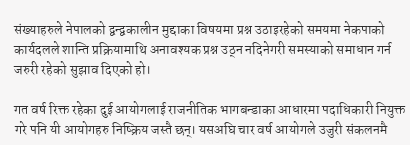संख्याहरुले नेपालको द्वन्द्वकालीन मुद्दाका विषयमा प्रश्न उठाइरहेको समयमा नेकपाको कार्यदलले शान्ति प्रक्रियामाथि अनावश्यक प्रश्न उठ्न नदिनेगरी समस्याको समाधान गर्न जरुरी रहेको सुझाव दिएको हो।

गत वर्ष रिक्त रहेका दुई आयोगलाई राजनीतिक भागबन्डाका आधारमा पदाधिकारी नियुक्त गरे पनि यी आयोगहरु निष्क्रिय जस्तै छन्। यसअघि चार वर्ष आयोगले उजुरी संकलनमै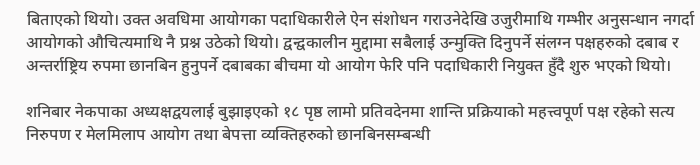बिताएको थियो। उक्त अवधिमा आयोगका पदाधिकारीले ऐन संशोधन गराउनेदेखि उजुरीमाथि गम्भीर अनुसन्धान नगर्दा आयोगको औचित्यमाथि नै प्रश्न उठेको थियो। द्वन्द्वकालीन मुद्दामा सबैलाई उन्मुक्ति दिनुपर्ने संलग्न पक्षहरुको दबाब र अन्तर्राष्ट्रिय रुपमा छानबिन हुनुपर्ने दबाबका बीचमा यो आयोग फेरि पनि पदाधिकारी नियुक्त हुँदै शुरु भएको थियो।

शनिबार नेकपाका अध्यक्षद्वयलाई बुझाइएको १८ पृष्ठ लामो प्रतिवदेनमा शान्ति प्रक्रियाको महत्त्वपूर्ण पक्ष रहेको सत्य निरुपण र मेलमिलाप आयोग तथा बेपत्ता व्यक्तिहरुको छानबिनसम्बन्धी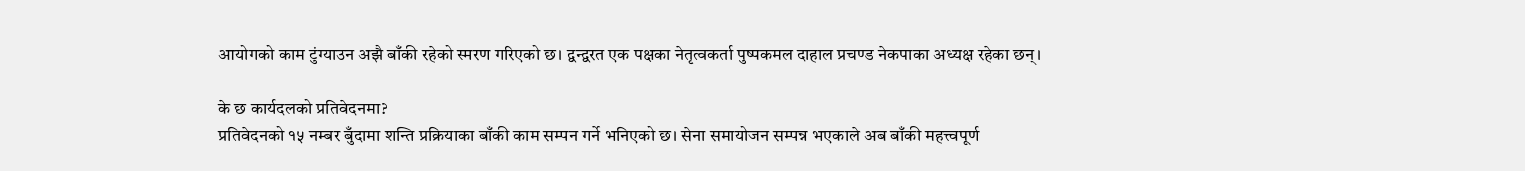आयोगको काम टुंग्याउन अझै बाँकी रहेको स्मरण गरिएको छ। द्वन्द्वरत एक पक्षका नेतृत्वकर्ता पुष्पकमल दाहाल प्रचण्ड नेकपाका अध्यक्ष रहेका छन्।

के छ कार्यदलको प्रतिवेदनमा?
प्रतिवेदनको १५ नम्बर बुँदामा शन्ति प्रक्रियाका बाँकी काम सम्पन गर्ने भनिएको छ। सेना समायोजन सम्पन्न भएकाले अब बाँकी महत्त्वपूर्ण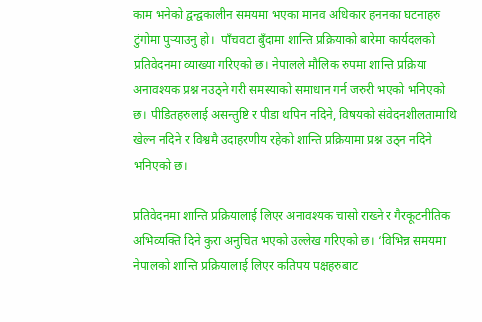काम भनेको द्वन्द्वकालीन समयमा भएका मानव अधिकार हननका घटनाहरु टुंगोमा पुर्‍याउनु हो।  पाँचवटा बुँदामा शान्ति प्रक्रियाको बारेमा कार्यदलको प्रतिवेदनमा व्याख्या गरिएको छ। नेपालले मौलिक रुपमा शान्ति प्रक्रिया अनावश्यक प्रश्न नउठ्ने गरी समस्याको समाधान गर्न जरुरी भएको भनिएको छ। पीडितहरुलाई असन्तुष्टि र पीडा थपिन नदिने, विषयको संवेदनशीलतामाथि खेल्न नदिने र विश्वमै उदाहरणीय रहेको शान्ति प्रक्रियामा प्रश्न उठ्न नदिने भनिएको छ।

प्रतिवेदनमा शान्ति प्रक्रियालाई लिएर अनावश्यक चासो राख्ने र गैरकूटनीतिक अभिव्यक्ति दिने कुरा अनुचित भएको उल्लेख गरिएको छ। ‘विभिन्न समयमा नेपालको शान्ति प्रक्रियालाई लिएर कतिपय पक्षहरुबाट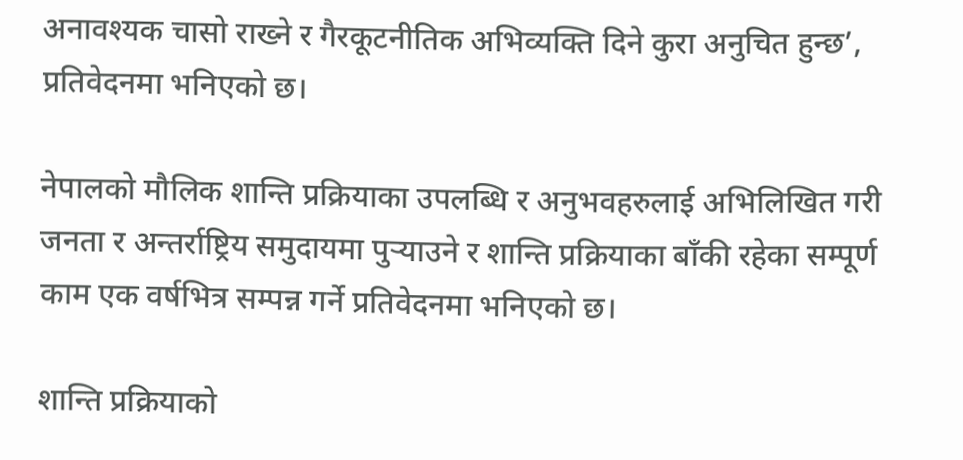अनावश्यक चासो राख्ने र गैरकूटनीतिक अभिव्यक्ति दिने कुरा अनुचित हुन्छ’, प्रतिवेदनमा भनिएको छ।

नेपालको मौलिक शान्ति प्रक्रियाका उपलब्धि र अनुभवहरुलाई अभिलिखित गरी जनता र अन्तर्राष्ट्रिय समुदायमा पुर्‍याउने र शान्ति प्रक्रियाका बाँकी रहेका सम्पूर्ण काम एक वर्षभित्र सम्पन्न गर्ने प्रतिवेदनमा भनिएको छ।

शान्ति प्रक्रियाको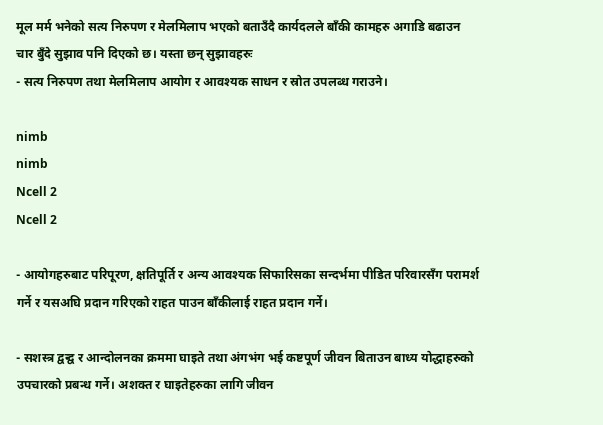मूल मर्म भनेको सत्य निरुपण र मेलमिलाप भएको बताउँदै कार्यदलले बाँकी कामहरु अगाडि बढाउन चार बुँदे सुझाव पनि दिएको छ। यस्ता छन् सुझावहरुः
- सत्य निरुपण तथा मेलमिलाप आयोग र आवश्यक साधन र स्रोत उपलब्ध गराउने।

nimb
nimb
Ncell 2
Ncell 2

- आयोगहरुबाट परिपूरण, क्षतिपूर्ति र अन्य आवश्यक सिफारिसका सन्दर्भमा पीडित परिवारसँग परामर्श गर्ने र यसअघि प्रदान गरिएको राहत पाउन बाँकीलाई राहत प्रदान गर्ने।

- सशस्त्र द्वन्द्व र आन्दोलनका क्रममा घाइते तथा अंगभंग भई कष्टपूर्ण जीवन बिताउन बाध्य योद्धाहरुको उपचारको प्रबन्ध गर्ने। अशक्त र घाइतेहरुका लागि जीवन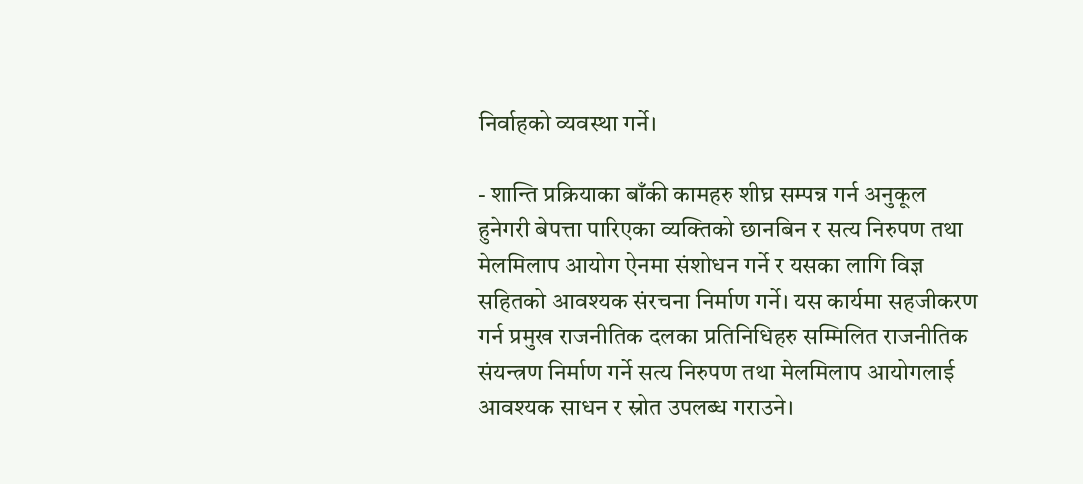निर्वाहको व्यवस्था गर्ने।

- शान्ति प्रक्रियाका बाँकी कामहरु शीघ्र सम्पन्न गर्न अनुकूल हुनेगरी बेपत्ता पारिएका व्यक्तिको छानबिन र सत्य निरुपण तथा मेलमिलाप आयोग ऐनमा संशोधन गर्ने र यसका लागि विज्ञ सहितको आवश्यक संरचना निर्माण गर्ने। यस कार्यमा सहजीकरण गर्न प्रमुख राजनीतिक दलका प्रतिनिधिहरु सम्मिलित राजनीतिक संयन्त्रण निर्माण गर्ने सत्य निरुपण तथा मेलमिलाप आयोगलाई आवश्यक साधन र स्रोत उपलब्ध गराउने।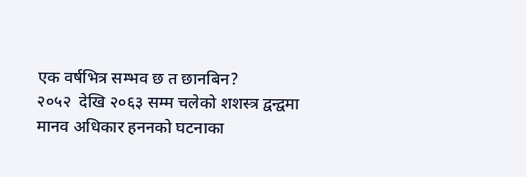एक वर्षभित्र सम्भव छ त छानबिन?
२०५२  देखि २०६३ सम्म चलेको शशस्त्र द्वन्द्वमा मानव अधिकार हननको घटनाका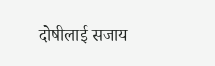दोषीलाई सजाय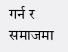गर्न र समाजमा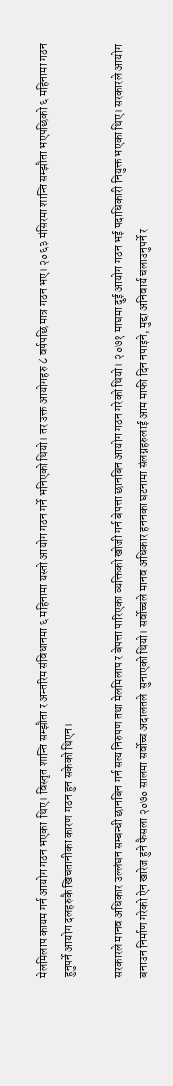मेलमिलाप कायम गर्न आयोग गठन भएका  थिए। विस्तृत शान्ति सम्झौता र अन्तरिम संविधानमा ६ महिनामा यस्तो आयोग गठन गर्ने भनिएको थियो। तर उक्त आयोगहरु ८ वर्षपछि मात्र गठन भए। २०६३ मंसिरमा शान्ति सम्झौता भएपछिको ६ महिनामा गठन हुनुपर्ने आयोग दलहरुकै खिचतानीका कारण गठन हुन सकेको थिएन।

सरकारले मानव अधिकार उल्लंघन सम्बन्धी छानबिन गर्न सत्य निरुपण तथा मेलमिलाप र बेपत्ता पारिएका व्यक्तिको खोजी गर्न बेपत्ता छानबिन आयोग गठन गरेको थियो। २०७१ माघमा दुई आयोग गठन भई पदाधिकारी नियुक्त भएका थिए। सरकारले आयोग बनाउन निर्माण गरेको ऐन खारेज हुने फैसला २०७० सालमा सर्वोच्च अदालतले  सुनाएको थियो। सर्वोच्चले मानव अधिकार हननका घटनामा संलग्नहरुलाई आम माफी दिन नपाइने, मुद्दा अनिवार्य चलाउनुपर्ने र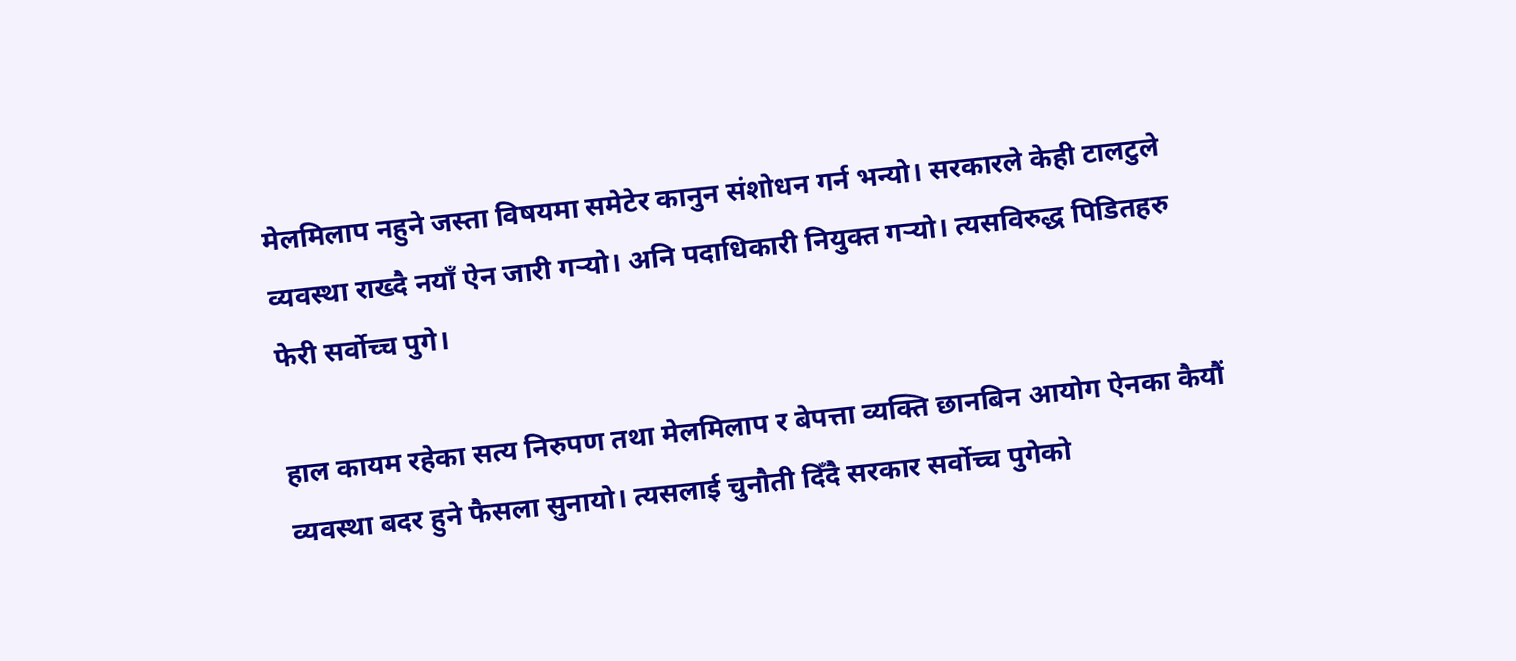मेलमिलाप नहुने जस्ता विषयमा समेटेर कानुन संशोधन गर्न भन्यो। सरकारले केही टालटुले व्यवस्था राख्दै नयाँ ऐन जारी गर्‍यो। अनि पदाधिकारी नियुक्त गर्‍यो। त्यसविरुद्ध पिडितहरु फेरी सर्वोच्च पुगे।

हाल कायम रहेका सत्य निरुपण तथा मेलमिलाप र बेपत्ता व्यक्ति छानबिन आयोग ऐनका कैयौं व्यवस्था बदर हुने फैसला सुनायो। त्यसलाई चुनौती दिँदै सरकार सर्वोच्च पुगेको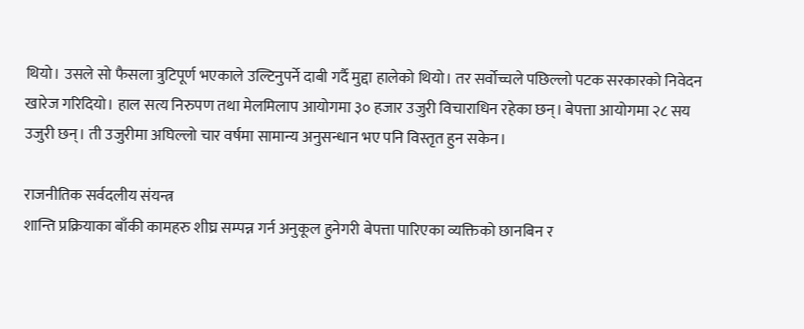थियो। उसले सो फैसला त्रुटिपूर्ण भएकाले उल्टिनुपर्ने दाबी गर्दै मुद्दा हालेको थियो। तर सर्वोच्चले पछिल्लो पटक सरकारको निवेदन खारेज गरिदियो। हाल सत्य निरुपण तथा मेलमिलाप आयोगमा ३० हजार उजुरी विचाराधिन रहेका छन्। बेपत्ता आयोगमा २८ सय उजुरी छन्। ती उजुरीमा अघिल्लो चार वर्षमा सामान्य अनुसन्धान भए पनि विस्तृत हुन सकेन।

राजनीतिक सर्वदलीय संयन्त्र
शान्ति प्रक्रियाका बाँकी कामहरु शीघ्र सम्पन्न गर्न अनुकूल हुनेगरी बेपत्ता पारिएका व्यक्तिको छानबिन र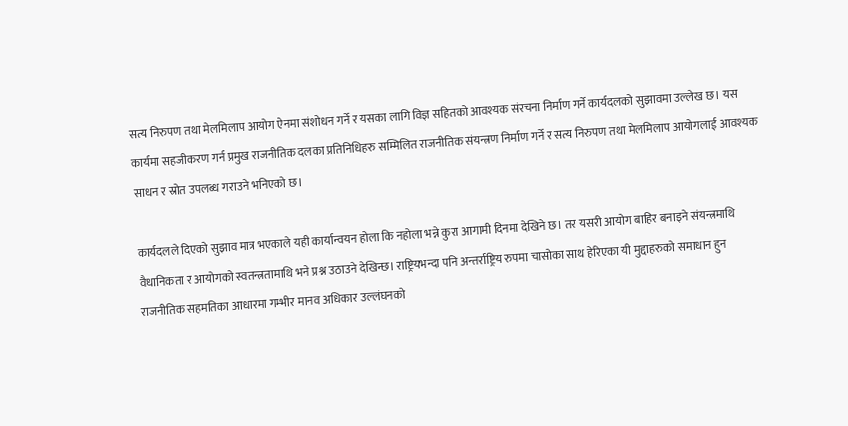सत्य निरुपण तथा मेलमिलाप आयोग ऐनमा संशोधन गर्ने र यसका लागि विज्ञ सहितको आवश्यक संरचना निर्माण गर्ने कार्यदलको सुझावमा उल्लेख छ। यस कार्यमा सहजीकरण गर्न प्रमुख राजनीतिक दलका प्रतिनिधिहरु सम्मिलित राजनीतिक संयन्त्रण निर्माण गर्ने र सत्य निरुपण तथा मेलमिलाप आयोगलाई आवश्यक साधन र स्रोत उपलब्ध गराउने भनिएको छ।

कार्यदलले दिएको सुझाव मात्र भएकाले यही कार्यान्वयन होला कि नहोला भन्ने कुरा आगामी दिनमा देखिने छ। तर यसरी आयोग बाहिर बनाइने संयन्त्रमाथि वैधानिकता र आयोगको स्वतन्त्रतामाथि भने प्रश्न उठाउने देखिन्छ। राष्ट्रियभन्दा पनि अन्तर्राष्ट्रिय रुपमा चासोका साथ हेरिएका यी मुद्दाहरुको समाधान हुन राजनीतिक सहमतिका आधारमा गम्भीर मानव अधिकार उल्लंघनको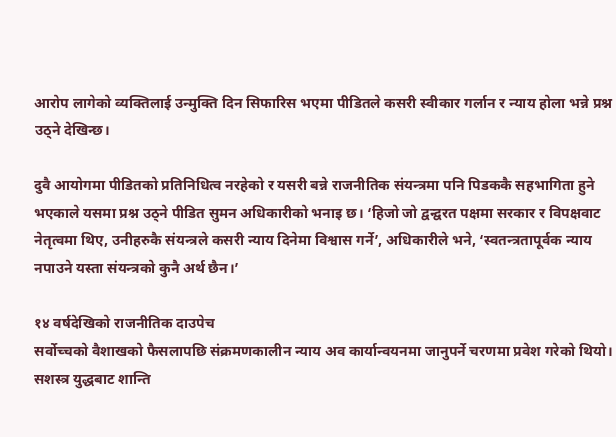आरोप लागेको व्यक्तिलाई उन्मुक्ति दिन सिफारिस भएमा पीडितले कसरी स्वीकार गर्लान र न्याय होला भन्ने प्रश्न उठ्ने देखिन्छ।

दुवै आयोगमा पीडितको प्रतिनिधित्व नरहेको र यसरी बन्ने राजनीतिक संयन्त्रमा पनि पिडककै सहभागिता हुने भएकाले यसमा प्रश्न उठ्ने पीडित सुमन अधिकारीको भनाइ छ। ‘हिजो जो द्वन्द्वरत पक्षमा सरकार र विपक्षवाट नेतृत्वमा थिए, उनीहरुकै संयन्त्रले कसरी न्याय दिनेमा विश्वास गर्ने’, अधिकारीले भने, ‘स्वतन्त्रतापूर्वक न्याय नपाउने यस्ता संयन्त्रको कुनै अर्थ छैन।’

१४ वर्षदेखिको राजनीतिक दाउपेच
सर्वोच्चको वैशाखको फैसलापछि संक्रमणकालीन न्याय अव कार्यान्वयनमा जानुपर्ने चरणमा प्रवेश गरेको थियो। सशस्त्र युद्धबाट शान्ति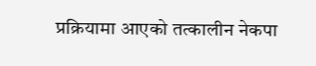प्रक्रियामा आएको तत्कालीन नेकपा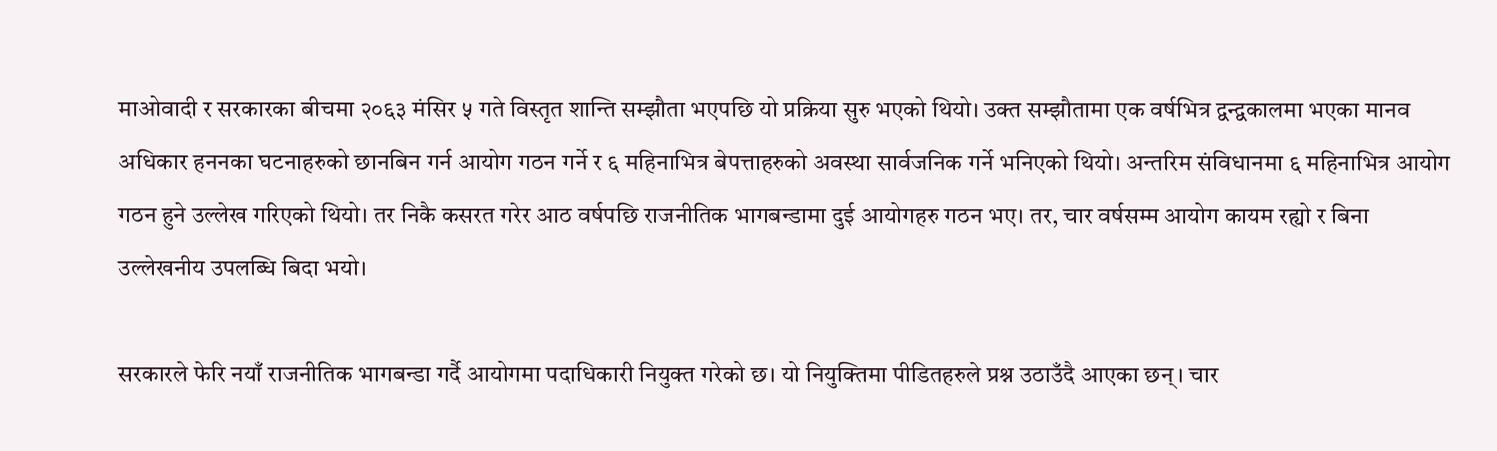माओवादी र सरकारका बीचमा २०६३ मंसिर ५ गते विस्तृत शान्ति सम्झौता भएपछि यो प्रक्रिया सुरु भएको थियो। उक्त सम्झौतामा एक वर्षभित्र द्वन्द्वकालमा भएका मानव अधिकार हननका घटनाहरुको छानबिन गर्न आयोग गठन गर्ने र ६ महिनाभित्र बेपत्ताहरुको अवस्था सार्वजनिक गर्ने भनिएको थियो। अन्तरिम संविधानमा ६ महिनाभित्र आयोग गठन हुने उल्लेख गरिएको थियो। तर निकै कसरत गरेर आठ वर्षपछि राजनीतिक भागबन्डामा दुई आयोगहरु गठन भए। तर, चार वर्षसम्म आयोग कायम रह्यो र बिना उल्लेखनीय उपलब्धि बिदा भयो।

सरकारले फेरि नयाँ राजनीतिक भागबन्डा गर्दै आयोगमा पदाधिकारी नियुक्त गरेको छ। यो नियुक्तिमा पीडितहरुले प्रश्न उठाउँदै आएका छन्। चार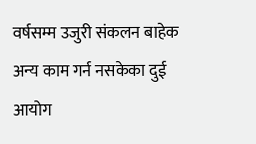वर्षसम्म उजुरी संकलन बाहेक अन्य काम गर्न नसकेका दुई आयोग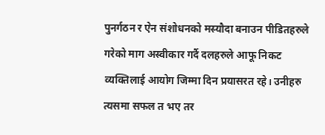पुनर्गठन र ऐन संशोधनको मस्यौदा बनाउन पीडितहरुले गरेको माग अस्वीकार गर्दै दलहरुले आफू निकट व्यक्तिलाई आयोग जिम्मा दिन प्रयासरत रहे। उनीहरु त्यसमा सफल त भए तर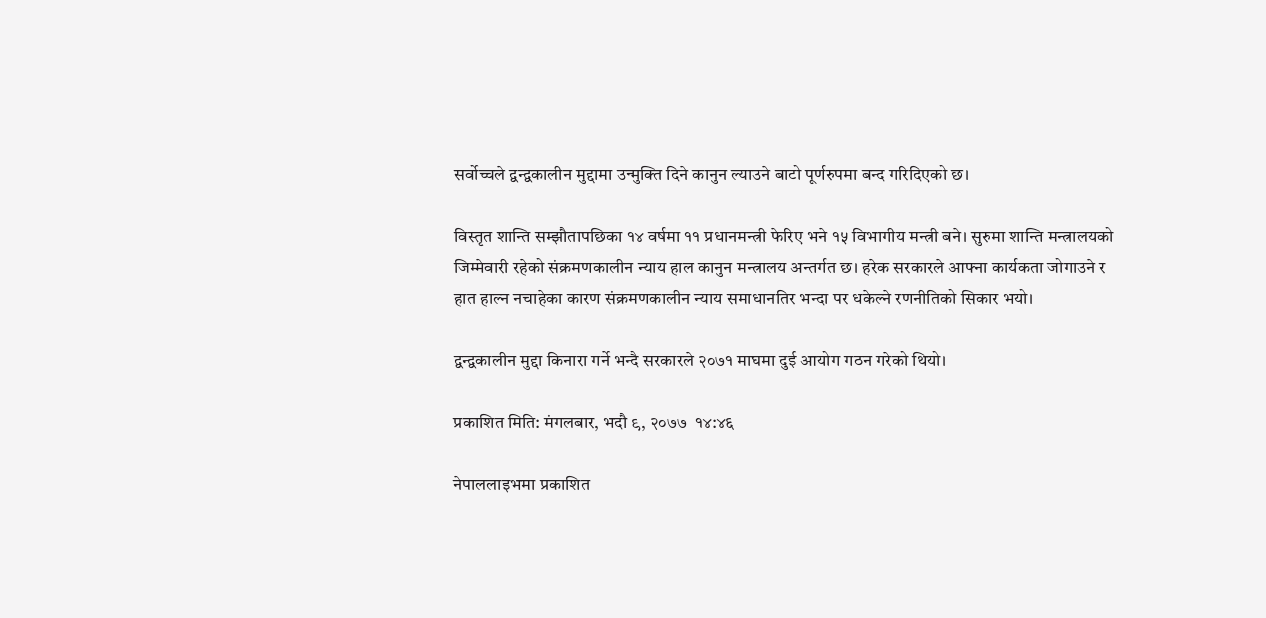सर्वोच्चले द्वन्द्वकालीन मुद्दामा उन्मुक्ति दिने कानुन ल्याउने बाटो पूर्णरुपमा बन्द गरिदिएको छ।

विस्तृत शान्ति सम्झौतापछिका १४ वर्षमा ११ प्रधानमन्त्री फेरिए भने १५ विभागीय मन्त्री बने। सुरुमा शान्ति मन्त्रालयको जिम्मेवारी रहेको संक्रमणकालीन न्याय हाल कानुन मन्त्रालय अन्तर्गत छ। हरेक सरकारले आफ्ना कार्यकता जोगाउने र हात हाल्न नचाहेका कारण संक्रमणकालीन न्याय समाधानतिर भन्दा पर धकेल्ने रणनीतिको सिकार भयो।

द्वन्द्वकालीन मुद्दा किनारा गर्ने भन्दै सरकारले २०७१ माघमा दुई आयोग गठन गरेको थियो।

प्रकाशित मिति: मंगलबार, भदौ ९, २०७७  १४:४६

नेपाललाइभमा प्रकाशित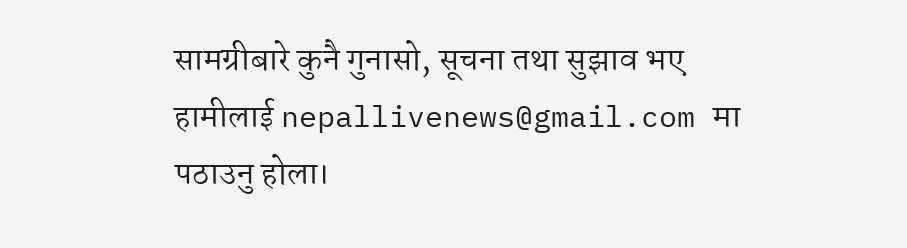सामग्रीबारे कुनै गुनासो, सूचना तथा सुझाव भए हामीलाई nepallivenews@gmail.com मा पठाउनु होला।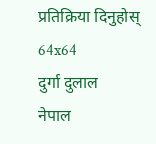प्रतिक्रिया दिनुहोस्
64x64
दुर्गा दुलाल
नेपाल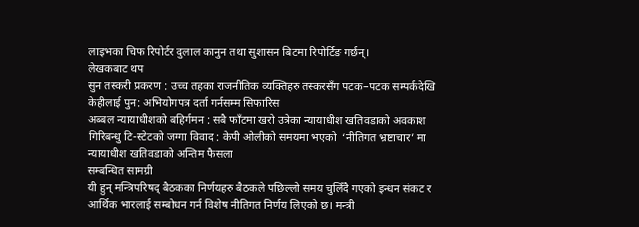लाइभका चिफ रिपोर्टर दुलाल कानुन तथा सुशासन बिटमा रिपोर्टिङ गर्छन्।
लेखकबाट थप
सुन तस्करी प्रकरण : उच्च तहका राजनीतिक व्यक्तिहरु तस्करसँग पटक–पटक सम्पर्कदेखि केहीलाई पुन: अभियोगपत्र दर्ता गर्नसम्म सिफारिस
अब्बल न्यायाधीशको बहिर्गमन : सबै फाँटमा खरो उत्रेका न्यायाधीश खतिवडाको अवकाश
गिरिबन्धु टि-स्टेटको जग्गा विवाद : केपी ओलीको समयमा भएको  ‘नीतिगत भ्रष्टाचार’ मा न्यायाधीश खतिवडाको अन्तिम फैसला
सम्बन्धित सामग्री
यी हुन् मन्त्रिपरिषद् बैठकका निर्णयहरु बैठकले पछिल्लो समय चुलिँदै गएको इन्धन संकट र आर्थिक भारलाई सम्बोधन गर्न विशेष नीतिगत निर्णय लिएको छ। मन्त्री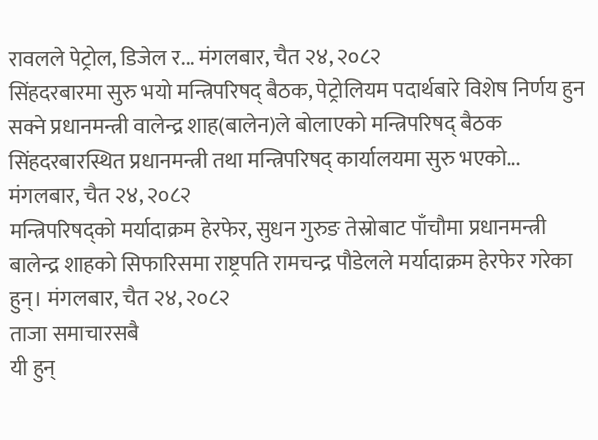रावलले पेट्रोल, डिजेल र... मंगलबार, चैत २४, २०८२
सिंहदरबारमा सुरु भयो मन्त्रिपरिषद् बैठक, पेट्रोलियम पदार्थबारे विशेष निर्णय हुन सक्ने प्रधानमन्त्री वालेन्द्र शाह(बालेन)ले बोलाएको मन्त्रिपरिषद् बैठक सिंहदरबारस्थित प्रधानमन्त्री तथा मन्त्रिपरिषद् कार्यालयमा सुरु भएको... मंगलबार, चैत २४, २०८२
मन्त्रिपरिषद्को मर्यादाक्रम हेरफेर, सुधन गुरुङ तेस्रोबाट पाँचौमा प्रधानमन्त्री बालेन्द्र शाहको सिफारिसमा राष्ट्रपति रामचन्द्र पौडेलले मर्यादाक्रम हेरफेर गरेका हुन्। मंगलबार, चैत २४, २०८२
ताजा समाचारसबै
यी हुन्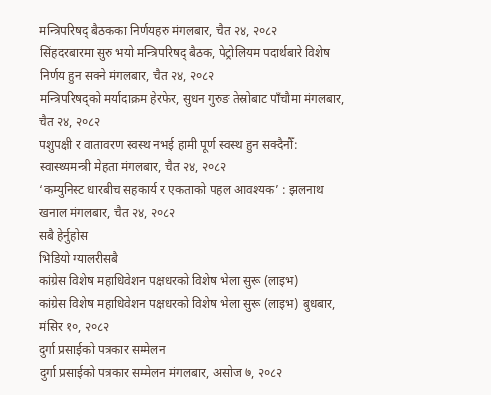मन्त्रिपरिषद् बैठकका निर्णयहरु मंगलबार, चैत २४, २०८२
सिंहदरबारमा सुरु भयो मन्त्रिपरिषद् बैठक, पेट्रोलियम पदार्थबारे विशेष निर्णय हुन सक्ने मंगलबार, चैत २४, २०८२
मन्त्रिपरिषद्को मर्यादाक्रम हेरफेर, सुधन गुरुङ तेस्रोबाट पाँचौमा मंगलबार, चैत २४, २०८२
पशुपक्षी र वातावरण स्वस्थ नभई हामी पूर्ण स्वस्थ हुन सक्दैनौँ: स्वास्थ्यमन्त्री मेहता मंगलबार, चैत २४, २०८२
‘कम्युनिस्ट धारबीच सहकार्य र एकताको पहल आवश्यक’ : झलनाथ खनाल मंगलबार, चैत २४, २०८२
सबै हेर्नुहोस
भिडियो ग्यालरीसबै
कांग्रेस विशेष महाधिवेशन पक्षधरको विशेष भेला सुरू (लाइभ)
कांग्रेस विशेष महाधिवेशन पक्षधरको विशेष भेला सुरू (लाइभ) बुधबार, मंसिर १०, २०८२
दुर्गा प्रसाईको पत्रकार सम्मेलन
दुर्गा प्रसाईको पत्रकार सम्मेलन मंगलबार, असोज ७, २०८२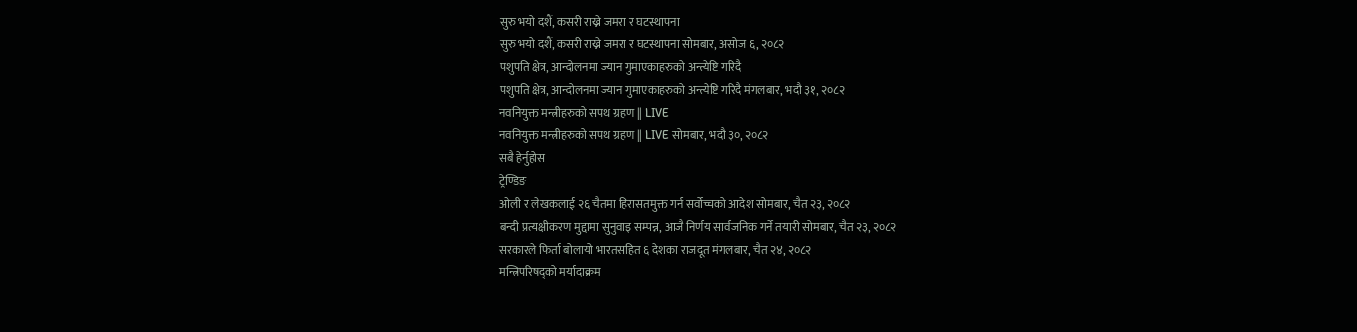सुरु भयो दशैं, कसरी राख्ने जमरा र घटस्थापना
सुरु भयो दशैं, कसरी राख्ने जमरा र घटस्थापना सोमबार, असोज ६, २०८२
पशुपति क्षेत्र, आन्दोलनमा ज्यान गुमाएकाहरुको अन्त्येष्टि गरिदै
पशुपति क्षेत्र, आन्दोलनमा ज्यान गुमाएकाहरुको अन्त्येष्टि गरिदै मंगलबार, भदौ ३१, २०८२
नवनियुक्त मन्त्रीहरुको सपथ ग्रहण || LIVE
नवनियुक्त मन्त्रीहरुको सपथ ग्रहण || LIVE सोमबार, भदौ ३०, २०८२
सबै हेर्नुहोस
ट्रेण्डिङ
ओली र लेखकलाई २६ चैतमा हिरासतमुक्त गर्न सर्वोच्चको आदेश सोमबार, चैत २३, २०८२
बन्दी प्रत्यक्षीकरण मुद्दामा सुनुवाइ सम्पन्न, आजै निर्णय सार्वजनिक गर्ने तयारी सोमबार, चैत २३, २०८२
सरकारले फिर्ता बोलायो भारतसहित ६ देशका राजदूत मंगलबार, चैत २४, २०८२
मन्त्रिपरिषद्को मर्यादाक्रम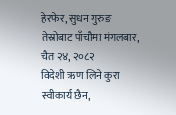हेरफेर, सुधन गुरुङ तेस्रोबाट पाँचौमा मंगलबार, चैत २४, २०८२
विदेशी ऋण लिने कुरा स्वीकार्य छैन,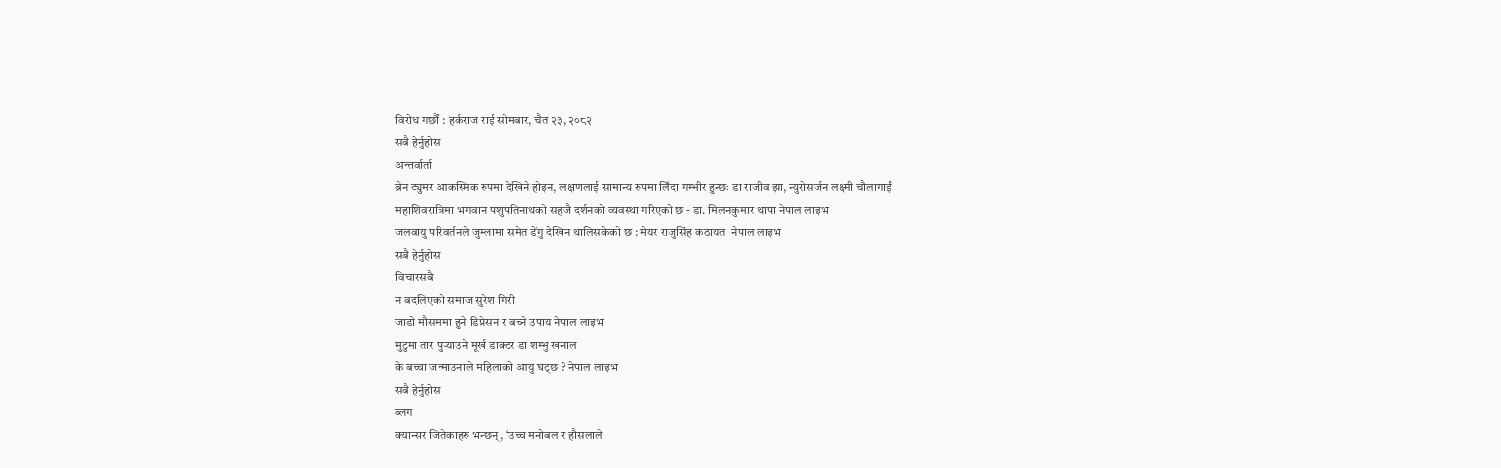विरोध गर्छौं : हर्कराज राई सोमबार, चैत २३, २०८२
सबै हेर्नुहोस
अन्तर्वार्ता
ब्रेन ट्युमर आकस्मिक रुपमा देखिने होइन, लक्षणलाई सामान्य रुपमा लिँदा गम्भीर हुन्छः डा राजीव झा, न्युरोसर्जन लक्ष्मी चौलागाईं
महाशिवरात्रिमा भगवान पशुपतिनाथको सहजै दर्शनको व्यवस्था गरिएको छ - डा. मिलनकुमार थापा नेपाल लाइभ
जलवायु परिवर्तनले जुम्लामा समेत डेंगु देखिन थालिसकेको छ : मेयर राजुसिंह कठायत  नेपाल लाइभ
सबै हेर्नुहोस
विचारसबै
न बदलिएको समाज सुरेश गिरी
जाडो मौसममा हुने डिप्रेसन र बच्ने उपाय नेपाल लाइभ
मुटुमा तार पुर्‍याउने मूर्ख डाक्टर डा शम्भु खनाल
के बच्चा जन्माउनाले महिलाको आयु घट्छ ? नेपाल लाइभ
सबै हेर्नुहोस
ब्लग
क्यान्सर जितेकाहरु भन्छन्, ‘उच्च मनोबल र हौसलाले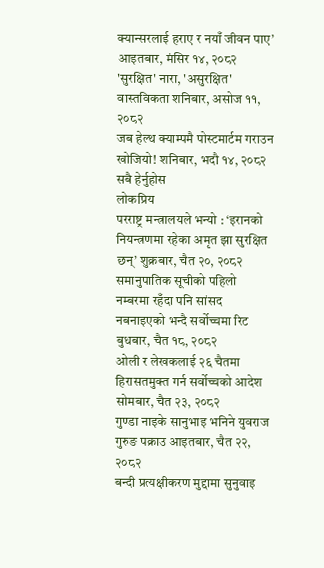क्यान्सरलाई हराए र नयाँ जीवन पाए’ आइतबार, मंसिर १४, २०८२
'सुरक्षित' नारा, 'असुरक्षित' वास्तविकता शनिबार, असोज ११, २०८२
जब हेल्थ क्याम्पमै पोस्टमार्टम गराउन खोजियो! शनिबार, भदौ १४, २०८२
सबै हेर्नुहोस
लोकप्रिय
परराष्ट्र मन्त्रालयले भन्यो : ‘इरानको नियन्त्रणमा रहेका अमृत झा सुरक्षित छन्’ शुक्रबार, चैत २०, २०८२
समानुपातिक सूचीको पहिलो नम्बरमा रहँदा पनि सांसद नबनाइएको भन्दै सर्वोच्चमा रिट बुधबार, चैत १८, २०८२
ओली र लेखकलाई २६ चैतमा हिरासतमुक्त गर्न सर्वोच्चको आदेश सोमबार, चैत २३, २०८२
गुण्डा नाइके सानुभाइ भनिने युवराज गुरुङ पक्राउ आइतबार, चैत २२, २०८२
बन्दी प्रत्यक्षीकरण मुद्दामा सुनुवाइ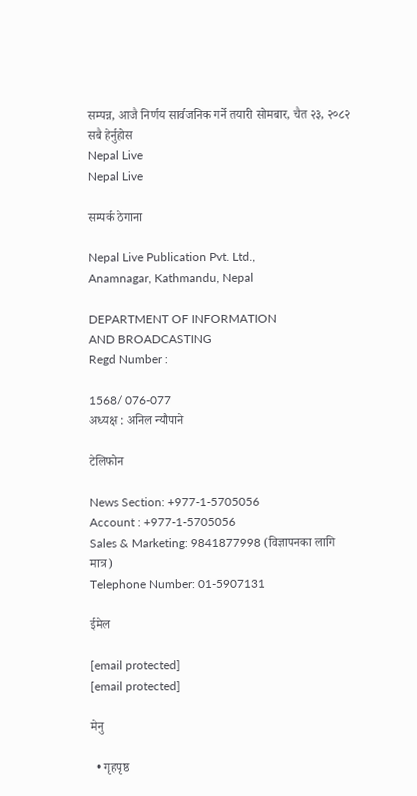सम्पन्न, आजै निर्णय सार्वजनिक गर्ने तयारी सोमबार, चैत २३, २०८२
सबै हेर्नुहोस
Nepal Live
Nepal Live

सम्पर्क ठेगाना

Nepal Live Publication Pvt. Ltd.,
Anamnagar, Kathmandu, Nepal

DEPARTMENT OF INFORMATION
AND BROADCASTING
Regd Number :

1568/ 076-077
अध्यक्ष : अनिल न्यौपाने

टेलिफोन

News Section: +977-1-5705056
Account : +977-1-5705056
Sales & Marketing: 9841877998 (विज्ञापनका लागि मात्र)
Telephone Number: 01-5907131

ईमेल

[email protected]
[email protected]

मेनु

  • गृहपृष्ठ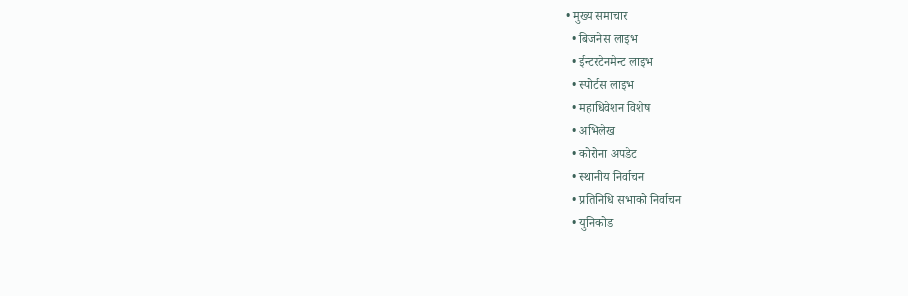• मुख्य समाचार
  • बिजनेस लाइभ
  • ईन्टरटेनमेन्ट लाइभ
  • स्पोर्टस लाइभ
  • महाधिवेशन विशेष
  • अभिलेख
  • कोरोना अपडेट
  • स्थानीय निर्वाचन
  • प्रतिनिधि सभाको निर्वाचन
  • युनिकोड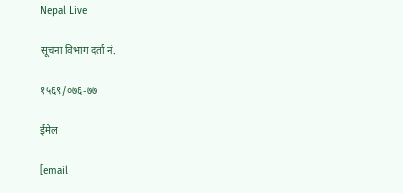Nepal Live

सूचना विभाग दर्ता नं.

१५६९/०७६-७७

ईमेल

[email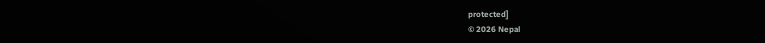protected]
© 2026 Nepal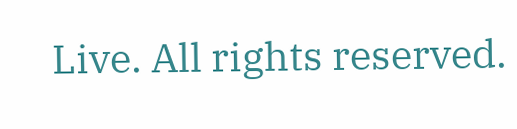Live. All rights reserved.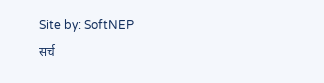Site by: SoftNEP
सर्च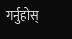गर्नुहोस्